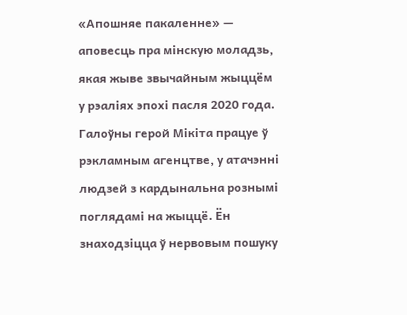«Апошняе пакаленне» — аповесць пра мінскую моладзь, якая жыве звычайным жыццём у рэаліях эпохі пасля 2020 года. Галоўны герой Мікіта працуе ў рэкламным агенцтве, у атачэнні людзей з кардынальна рознымі поглядамі на жыццё. Ён знаходзіцца ў нервовым пошуку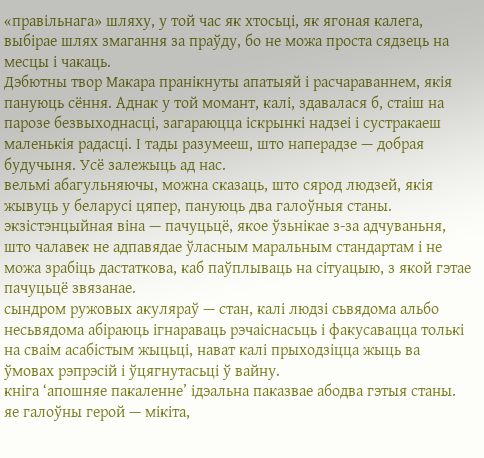«правільнага» шляху, у той час як хтосьці, як ягоная калега, выбірае шлях змагання за праўду, бо не можа проста сядзець на месцы і чакаць.
Дэбютны твор Макара пранікнуты апатыяй і расчараваннем, якія пануюць сёння. Аднак у той момант, калі, здавалася б, стаіш на парозе безвыходнасці, загараюцца іскрынкі надзеі і сустракаеш маленькія радасці. І тады разумееш, што наперадзе — добрая будучыня. Усё залежыць ад нас.
вельмі абагульняючы, можна сказаць, што сярод людзей, якія жывуць у беларусі цяпер, пануюць два галоўныя станы.
экзістэнцыйная віна — пачуцьцё, якое ўзьнікае з-за адчуваньня, што чалавек не адпавядае ўласным маральным стандартам і не можа зрабіць дастаткова, каб паўплываць на сітуацыю, з якой гэтае пачуцьцё звязанае.
сындром ружовых акуляраў — стан, калі людзі сьвядома альбо несьвядома абіраюць ігнараваць рэчаіснасьць і факусавацца толькі на сваім асабістым жыцьці, нават калі прыходзіцца жыць ва ўмовах рэпрэсій і ўцягнутасьці ў вайну.
кніга ‘апошняе пакаленне’ ідэальна паказвае абодва гэтыя станы. яе галоўны герой — мікіта,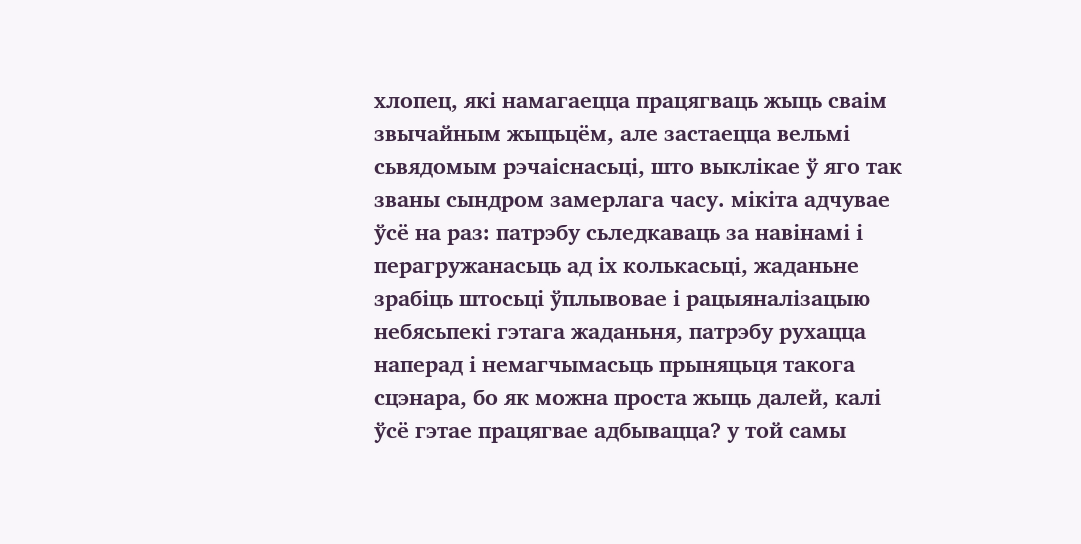хлопец, які намагаецца працягваць жыць сваім звычайным жыцьцём, але застаецца вельмі сьвядомым рэчаіснасьці, што выклікае ў яго так званы сындром замерлага часу. мікіта адчувае ўсё на раз: патрэбу сьледкаваць за навінамі і перагружанасьць ад іх колькасьці, жаданьне зрабіць штосьці ўплывовае і рацыяналізацыю небясьпекі гэтага жаданьня, патрэбу рухацца наперад і немагчымасьць прыняцьця такога сцэнара, бо як можна проста жыць далей, калі ўсё гэтае працягвае адбывацца? у той самы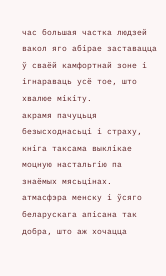час большая частка людзей вакол яго абірае заставацца ў сваёй камфортнай зоне і ігнараваць усё тое, што хвалюе мікіту.
акрамя пачуцьця безысходнасьці і страху, кніга таксама выклікае моцную настальгію па знаёмых мясьцінах. атмасфэра менску і ўсяго беларускага апісана так добра, што аж хочацца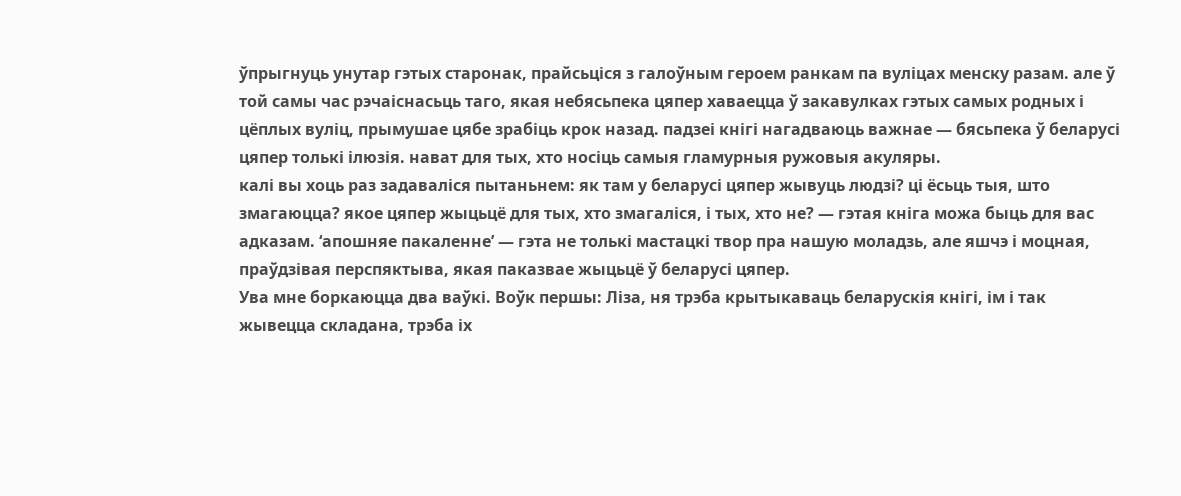ўпрыгнуць унутар гэтых старонак, прайсьціся з галоўным героем ранкам па вуліцах менску разам. але ў той самы час рэчаіснасьць таго, якая небясьпека цяпер хаваецца ў закавулках гэтых самых родных і цёплых вуліц, прымушае цябе зрабіць крок назад. падзеі кнігі нагадваюць важнае — бясьпека ў беларусі цяпер толькі ілюзія. нават для тых, хто носіць самыя гламурныя ружовыя акуляры.
калі вы хоць раз задаваліся пытаньнем: як там у беларусі цяпер жывуць людзі? ці ёсьць тыя, што змагаюцца? якое цяпер жыцьцё для тых, хто змагаліся, і тых, хто не? — гэтая кніга можа быць для вас адказам. ‘апошняе пакаленне’ — гэта не толькі мастацкі твор пра нашую моладзь, але яшчэ і моцная, праўдзівая перспяктыва, якая паказвае жыцьцё ў беларусі цяпер.
Ува мне боркаюцца два ваўкі. Воўк першы: Ліза, ня трэба крытыкаваць беларускія кнігі, ім і так жывецца складана, трэба іх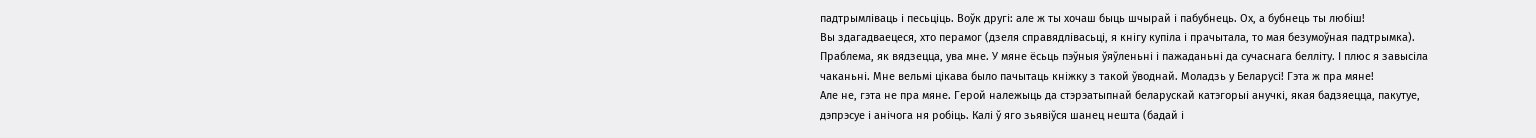падтрымліваць і песьціць. Воўк другі: але ж ты хочаш быць шчырай і пабубнець. Ох, а бубнець ты любіш!
Вы здагадваецеся, хто перамог (дзеля справядлівасьці, я кнігу купіла і прачытала, то мая безумоўная падтрымка).
Праблема, як вядзецца, ува мне. У мяне ёсьць пэўныя ўяўленьні і пажаданьні да сучаснага белліту. І плюс я завысіла чаканьні. Мне вельмі цікава было пачытаць кніжку з такой ўводнай. Моладзь у Беларусі! Гэта ж пра мяне!
Але не, гэта не пра мяне. Герой належыць да стэрэатыпнай беларускай катэгорыі анучкі, якая бадзяецца, пакутуе, дэпрэсуе і анічога ня робіць. Калі ў яго зьявіўся шанец нешта (бадай і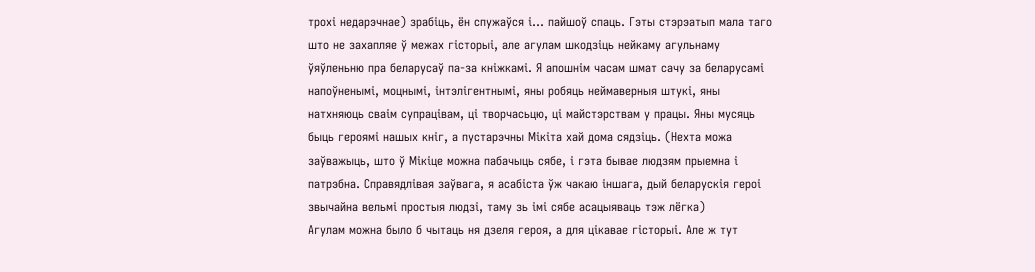трохі недарэчнае) зрабіць, ён спужаўся і... пайшоў спаць. Гэты стэрэатып мала таго што не захапляе ў межах гісторыі, але агулам шкодзіць нейкаму агульнаму ўяўленьню пра беларусаў па-за кніжкамі. Я апошнім часам шмат сачу за беларусамі напоўненымі, моцнымі, інтэлігентнымі, яны робяць неймаверныя штукі, яны натхняюць сваім супрацівам, ці творчасьцю, ці майстэрствам у працы. Яны мусяць быць героямі нашых кніг, а пустарэчны Мікіта хай дома сядзіць. (Нехта можа заўважыць, што ў Мікіце можна пабачыць сябе, і гэта бывае людзям прыемна і патрэбна. Справядлівая заўвага, я асабіста ўж чакаю іншага, дый беларускія героі звычайна вельмі простыя людзі, таму зь імі сябе асацыяваць тэж лёгка)
Агулам можна было б чытаць ня дзеля героя, а для цікавае гісторыі. Але ж тут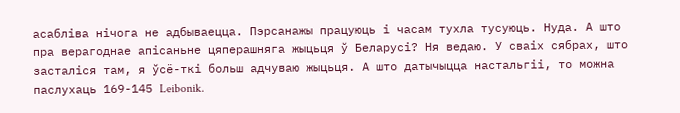асабліва нічога не адбываецца. Пэрсанажы працуюць і часам тухла тусуюць. Нуда. А што пра верагоднае апісаньне цяперашняга жыцьця ў Беларусі? Ня ведаю. У сваіх сябрах, што засталіся там, я ўсё-ткі больш адчуваю жыцьця. А што датычыцца настальгіі, то можна паслухаць 169-145 Leibonik.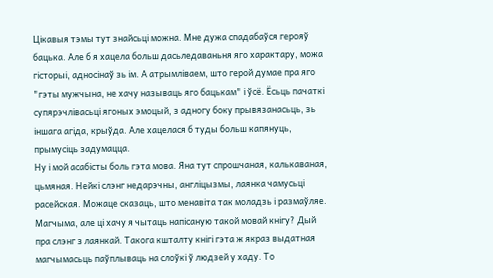Цікавыя тэмы тут знайсьці можна. Мне дужа спадабаўся герояў бацька. Але б я хацела больш дасьледаваньня яго характару, можа гісторыі, адносінаў зь ім. А атрымліваем, што герой думае пра яго "гэты мужчына, не хачу называць яго бацькам" і ўсё. Ёсьць пачаткі супярэчлівасьці ягоных эмоцый, з адногу боку прывязанасьць, зь іншага агіда, крыўда. Але хацелася б туды больш капянуць, прымусіць задумацца.
Ну і мой асабісты боль гэта мова. Яна тут спрошчаная, калькаваная, цьмяная. Нейкі слэнг недарэчны, англіцызмы, лаянка чамусьці расейская. Можаце сказаць, што менавіта так моладзь і размаўляе. Магчыма, але ці хачу я чытаць напісаную такой мовай кнігу? Дый пра слэнг з лаянкай. Такога кшталту кнігі гэта ж якраз выдатная магчымасьць паўплываць на слоўкі ў людзей у хаду. То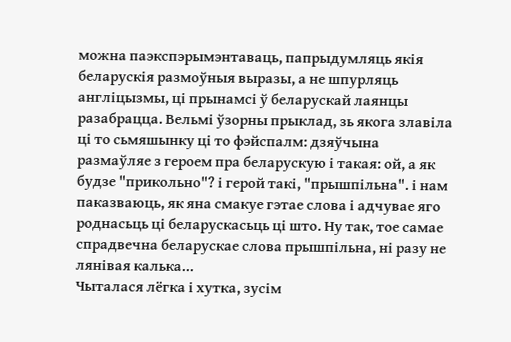можна паэкспэрымэнтаваць, папрыдумляць якія беларускія размоўныя выразы, а не шпурляць англіцызмы, ці прынамсі ў беларускай лаянцы разабрацца. Вельмі ўзорны прыклад, зь якога злавіла ці то сьмяшынку ці то фэйспалм: дзяўчына размаўляе з героем пра беларускую і такая: ой, а як будзе "прикольно"? і герой такі, "прышпільна". і нам паказваюць, як яна смакуе гэтае слова і адчувае яго роднасьць ці беларускасьць ці што. Ну так, тое самае спрадвечна беларускае слова прышпільна, ні разу не лянівая калька...
Чыталася лёгка і хутка, зусім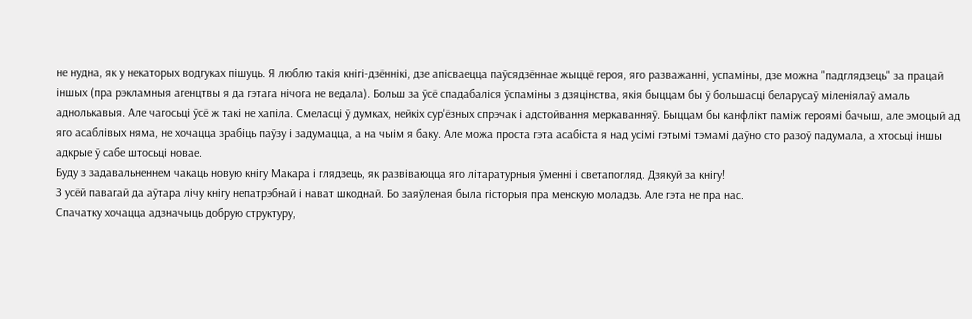не нудна, як у некаторых водгуках пішуць. Я люблю такія кнігі-дзённікі, дзе апісваецца паўсядзённае жыццё героя, яго разважанні, успаміны, дзе можна "падглядзець" за працай іншых (пра рэкламныя агенцтвы я да гэтага нічога не ведала). Больш за ўсё спадабаліся ўспаміны з дзяцінства, якія быццам бы ў большасці беларусаў міленіялаў амаль аднолькавыя. Але чагосьці ўсё ж такі не хапіла. Смеласці ў думках, нейкіх сур'ёзных спрэчак і адстойвання меркаванняў. Быццам бы канфлікт паміж героямі бачыш, але эмоцый ад яго асаблівых няма, не хочацца зрабіць паўзу і задумацца, а на чыім я баку. Але можа проста гэта асабіста я над усімі гэтымі тэмамі даўно сто разоў падумала, а хтосьці іншы адкрые ў сабе штосьці новае.
Буду з задавальненнем чакаць новую кнігу Макара і глядзець, як развіваюцца яго літаратурныя ўменні і светапогляд. Дзякуй за кнігу!
З усёй павагай да аўтара лічу кнігу непатрэбнай і нават шкоднай. Бо заяўленая была гісторыя пра менскую моладзь. Але гэта не пра нас.
Спачатку хочацца адзначыць добрую структуру,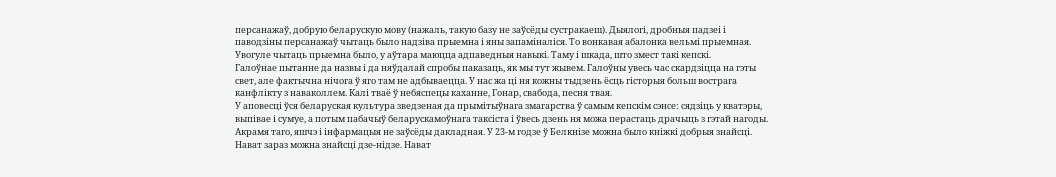персанажаў, добрую беларускую мову (нажаль, такую базу не заўсёды сустракаеш). Дыялогі, дробныя падзеі і паводзіны персанажаў чытаць было надзіва прыемна і яны запаміналіся. То вонкавая абалонка вельмі прыемная. Увогуле чытаць прыемна было, у аўтара маюцца адпаведныя навыкі. Таму і шкада, што змест такі кепскі.
Галоўнае пытанне да назвы і да няўдалай спробы паказаць, як мы тут жывем. Галоўны увесь час скардзіцца на гэты свет, але фактычна нічога ў яго там не адбываецца. У нас жа ці ня кожны тыдзень ёсць гісторыя больш вострага канфлікту з наваколлем. Калі тваё ў небяспецы каханне, Гонар, свабода, песня твая.
У аповесці ўся беларуская культура зведзеная да прымітыўнага змагарства ў самым кепскім сэнсе: сядзіць у кватэры, выпівае і сумуе, а потым пабачыў беларускамоўнага таксіста і ўвесь дзень ня можа перастаць драчыць з гэтай нагоды.
Акрамя таго, яшчэ і інфармацыя не заўсёды дакладная. У 23-м годзе ў Белкнізе можна было кніжкі добрыя знайсці. Нават зараз можна знайсці дзе-нідзе. Нават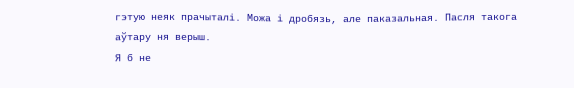гэтую неяк прачыталі. Можа і дробязь, але паказальная. Пасля такога аўтару ня верыш.
Я б не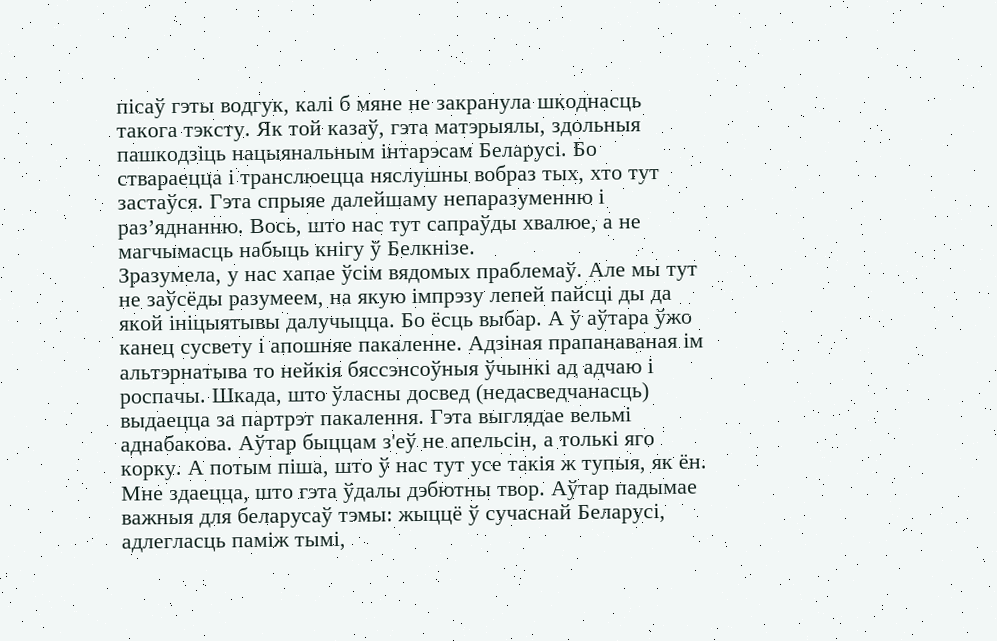пісаў гэты водгук, калі б мяне не закранула шкоднасць такога тэксту. Як той казаў, гэта матэрыялы, здольныя пашкодзіць нацыянальным інтарэсам Беларусі. Бо ствараецца і транслюецца няслушны вобраз тых, хто тут застаўся. Гэта спрыяе далейшаму непаразуменню і раз’яднанню. Вось, што нас тут сапраўды хвалюе, а не магчымасць набыць кнігу ў Белкнізе.
Зразумела, у нас хапае ўсім вядомых праблемаў. Але мы тут не заўсёды разумеем, на якую імпрэзу лепей пайсці ды да якой ініцыятывы далучыцца. Бо ёсць выбар. А ў аўтара ўжо канец сусвету і апошняе пакаленне. Адзіная прапанаваная ім альтэрнатыва то нейкія бяссэнсоўныя ўчынкі ад адчаю і роспачы. Шкада, што ўласны досвед (недасведчанасць) выдаецца за партрэт пакалення. Гэта выглядае вельмі аднабакова. Аўтар быццам з'еў не апельсін, а толькі яго корку. А потым піша, што ў нас тут усе такія ж тупыя, як ён.
Мне здаецца, што гэта ўдалы дэбютны твор. Аўтар падымае важныя для беларусаў тэмы: жыццё ў сучаснай Беларусі, адлегласць паміж тымі,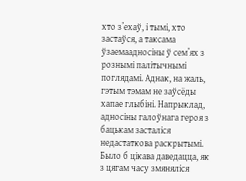хто з’ехаў, і тымі, хто застаўся, а таксама ўзаемаадносіны ў сем’ях з рознымі палітычнымі поглядамі. Аднак, на жаль, гэтым тэмам не заўсёды хапае глыбіні. Напрыклад, адносіны галоўнага героя з бацькам засталіся недастаткова раскрытымі. Было б цікава даведацца, як з цягам часу змяняліся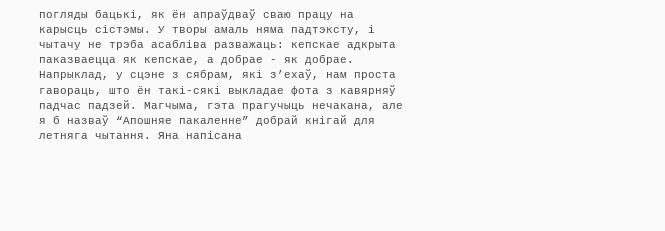погляды бацькі, як ён апраўдваў сваю працу на карысць сістэмы. У творы амаль няма падтэксту, і чытачу не трэба асабліва разважаць: кепскае адкрыта паказваецца як кепскае, а добрае - як добрае. Напрыклад, у сцэне з сябрам, які з’ехаў, нам проста гавораць, што ён такі-сякі выкладае фота з кавярняў падчас падзей. Магчыма, гэта прагучыць нечакана, але я б назваў “Апошняе пакаленне” добрай кнігай для летняга чытання. Яна напісана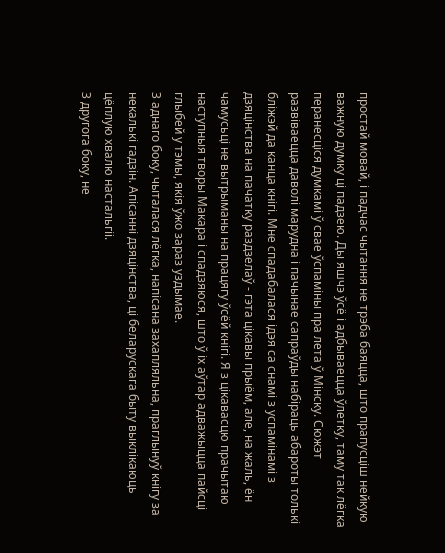простай мовай, і падчас чытання не трэба баяцца, што прапусціш нейкую важную думку ці падзею. Ды яшчэ ўсё і адбываецца ўлетку, таму так лёгка перанесціся думкамі ў свае ўспаміны пра лета ў Мінску. Сюжэт развіваецца даволі марудна і пачынае сапраўды набіраць абароты толькі бліжэй да канца кнігі. Мне спадабалася ідэя са снамі з успамінамі з дзяцінства на пачатку раздзелаў - гэта цікавы прыём, але, на жаль, ён чамусьці не вытрыманы на працягу ўсёй кнігі. Я з цікавасцю прачытаю наступныя творы Макара і спадзяюся, што ў іх аўтар адважыцца пайсці глыбей у тэмы, якія ўжо зараз уздымае.
З аднаго боку, чыталася лёгка, напісана захапляльна, праглынуў кнігу за некалькі гадзін. Апісанні дзяцінства, ці беларускага быту выклікаюць цёплую хвалю настальгіі.
З другога боку, не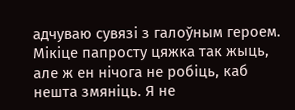адчуваю сувязі з галоўным героем. Мікіце папросту цяжка так жыць, але ж ен нічога не робіць, каб нешта змяніць. Я не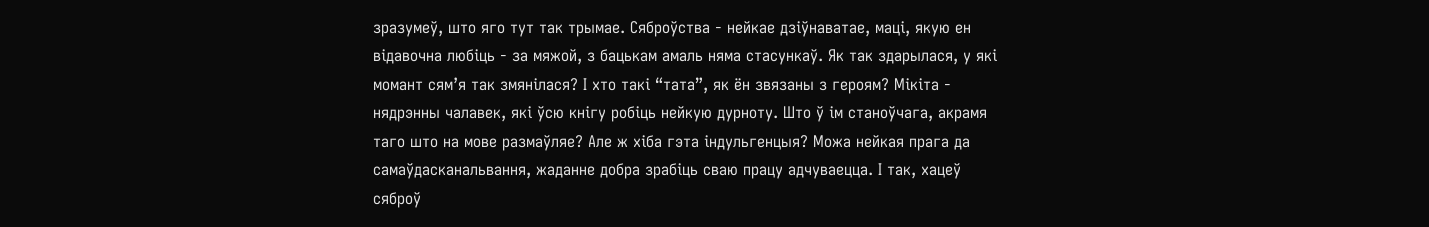зразумеў, што яго тут так трымае. Сяброўства - нейкае дзіўнаватае, маці, якую ен відавочна любіць - за мяжой, з бацькам амаль няма стасункаў. Як так здарылася, у які момант сям’я так змянілася? І хто такі “тата”, як ён звязаны з героям? Мікіта - нядрэнны чалавек, які ўсю кнігу робіць нейкую дурноту. Што ў ім станоўчага, акрамя таго што на мове размаўляе? Але ж хіба гэта індульгенцыя? Можа нейкая прага да самаўдасканальвання, жаданне добра зрабіць сваю працу адчуваецца. І так, хацеў сяброў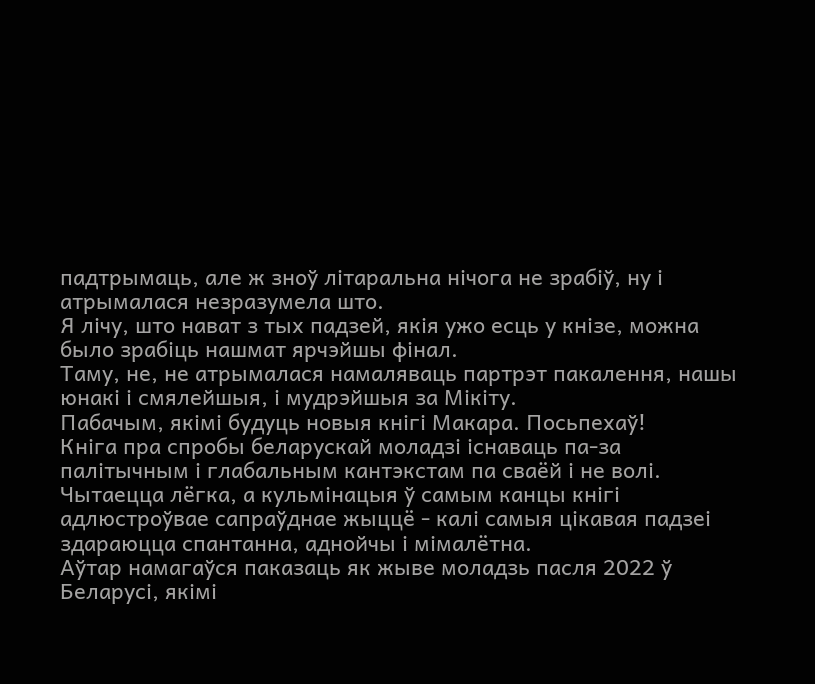падтрымаць, але ж зноў літаральна нічога не зрабіў, ну і атрымалася незразумела што.
Я лічу, што нават з тых падзей, якія ужо есць у кнізе, можна было зрабіць нашмат ярчэйшы фінал.
Таму, не, не атрымалася намаляваць партрэт пакалення, нашы юнакі і смялейшыя, і мудрэйшыя за Мікіту.
Пабачым, якімі будуць новыя кнігі Макара. Посьпехаў!
Кніга пра спробы беларускай моладзі існаваць па-за палітычным і глабальным кантэкстам па сваёй і не волі. Чытаецца лёгка, а кульмінацыя ў самым канцы кнігі адлюстроўвае сапраўднае жыццё - калі самыя цікавая падзеі здараюцца спантанна, аднойчы і мімалётна.
Аўтар намагаўся паказаць як жыве моладзь пасля 2022 ў Беларусі, якімі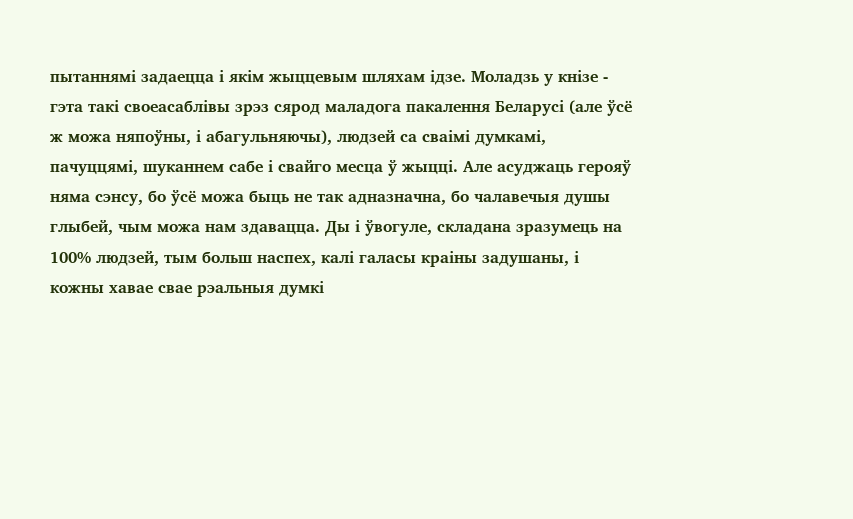пытаннямі задаецца і якім жыццевым шляхам ідзе. Моладзь у кнізе - гэта такі своеасаблівы зрэз сярод маладога пакалення Беларусі (але ўсё ж можа няпоўны, і абагульняючы), людзей са сваімі думкамі, пачуццямі, шуканнем сабе і свайго месца ў жыцці. Але асуджаць герояў няма сэнсу, бо ўсё можа быць не так адназначна, бо чалавечыя душы глыбей, чым можа нам здавацца. Ды і ўвогуле, складана зразумець на 100% людзей, тым больш наспех, калі галасы краіны задушаны, і кожны хавае свае рэальныя думкі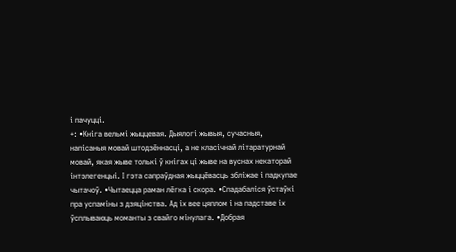і пачуцці.
+: •Кніга вельмі жыццевая. Дыялогі жывыя, сучасныя, напісаныя мовай штодзённасці, а не класічнай літаратурнай мовай, якая жыве толькі ў кнігах ці жыве на вуснах некаторай інтэлегенцыі. І гэта сапраўдная жыццёвасць збліжае і падкупае чытачоў. •Чытаецца раман лёгка і скора. •Спадабаліся ўстаўкі пра успаміны з дзяцінства. Ад іх вее цяплом і на падставе іх ўсплываюць моманты з свайго мінулага. •Добрая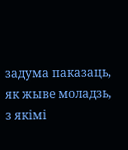задума паказаць, як жыве моладзь, з якімі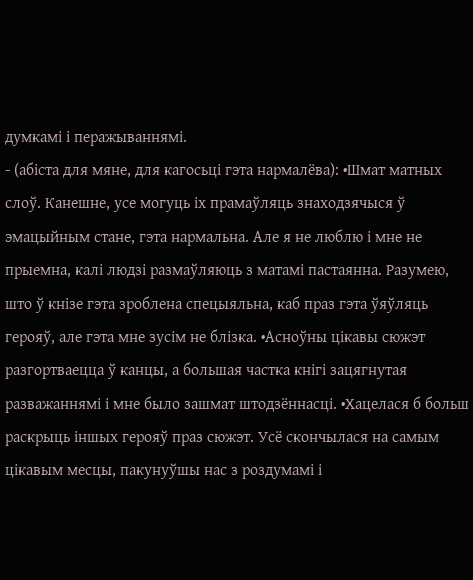думкамі і перажываннямі.
- (абіста для мяне, для кагосьці гэта нармалёва): •Шмат матных слоў. Канешне, усе могуць іх прамаўляць знаходзячыся ў эмацыйным стане, гэта нармальна. Але я не люблю і мне не прыемна, калі людзі размаўляюць з матамі пастаянна. Разумею, што ў кнізе гэта зроблена спецыяльна, каб праз гэта ўяўляць герояў, але гэта мне зусім не блізка. •Асноўны цікавы сюжэт разгортваецца ў канцы, а большая частка кнігі зацягнутая разважаннямі і мне было зашмат штодзённасці. •Хацелася б больш раскрыць іншых герояў праз сюжэт. Усё скончылася на самым цікавым месцы, пакунуўшы нас з роздумамі і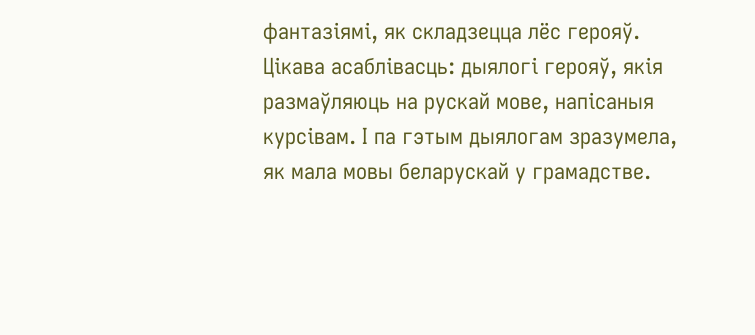фантазіямі, як складзецца лёс герояў.
Цікава асаблівасць: дыялогі герояў, якія размаўляюць на рускай мове, напісаныя курсівам. І па гэтым дыялогам зразумела, як мала мовы беларускай у грамадстве.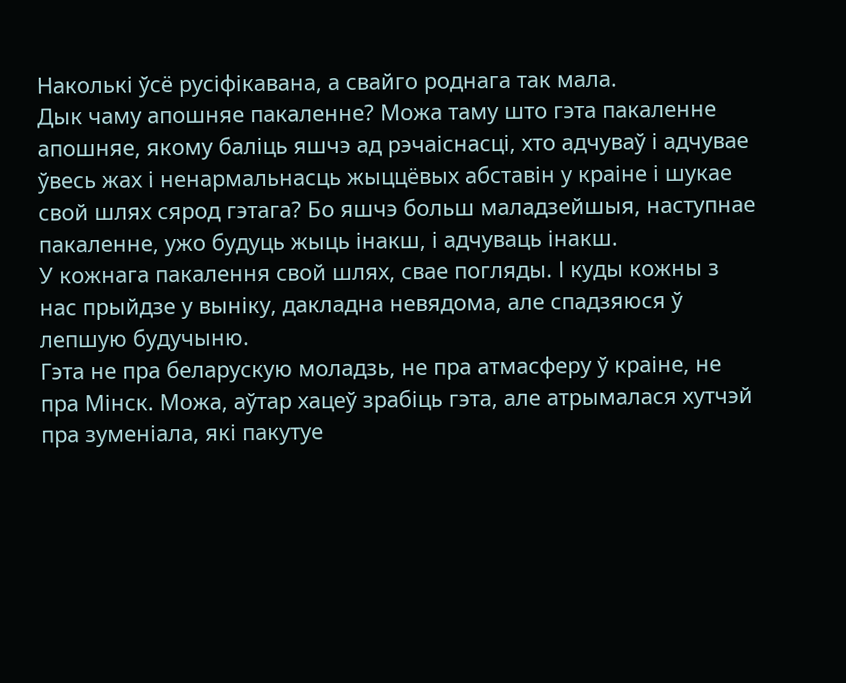Наколькі ўсё русіфікавана, а свайго роднага так мала.
Дык чаму апошняе пакаленне? Можа таму што гэта пакаленне апошняе, якому баліць яшчэ ад рэчаіснасці, хто адчуваў і адчувае ўвесь жах і ненармальнасць жыццёвых абставін у краіне і шукае свой шлях сярод гэтага? Бо яшчэ больш маладзейшыя, наступнае пакаленне, ужо будуць жыць інакш, і адчуваць інакш.
У кожнага пакалення свой шлях, свае погляды. І куды кожны з нас прыйдзе у выніку, дакладна невядома, але спадзяюся ў лепшую будучыню.
Гэта не пра беларускую моладзь, не пра атмасферу ў краіне, не пра Мінск. Можа, аўтар хацеў зрабіць гэта, але атрымалася хутчэй пра зуменіала, які пакутуе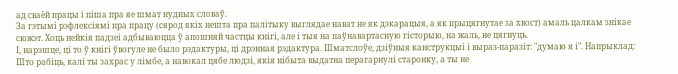ад сваёй працы і піша пра яе шмат нудных словаў.
За гэтымі рэфлексіямі пра працу (сярод якіх нешта пра палітыку выглядае нават не як дэкарацыя, а як прыцягнутае за хвост) амаль цалкам знікае сюжэт. Хоць нейкія падзеі адбываюцца ў апошняй частцы кнігі, але і тыя на паўнавартасную гісторыю, на жаль, не цягнуць.
І, нарэшце, ці то ў кнігі ўвогуле не было рэдактуры, ці дрэнная рэдактура. Шматслоўе, дзіўныя канструкцыі і выраз-паразіт: "думаю я і". Напрыклад:
Што рабіць, калі ты захрас у лімбе, а навокал цябе людзі, якія нібыта выдатна перагарнулі старонку, а ты не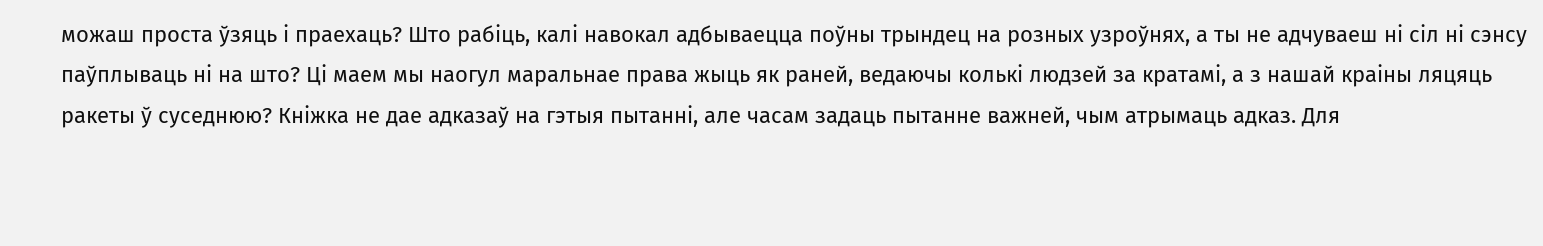можаш проста ўзяць і праехаць? Што рабіць, калі навокал адбываецца поўны трындец на розных узроўнях, а ты не адчуваеш ні сіл ні сэнсу паўплываць ні на што? Ці маем мы наогул маральнае права жыць як раней, ведаючы колькі людзей за кратамі, а з нашай краіны ляцяць ракеты ў суседнюю? Кніжка не дае адказаў на гэтыя пытанні, але часам задаць пытанне важней, чым атрымаць адказ. Для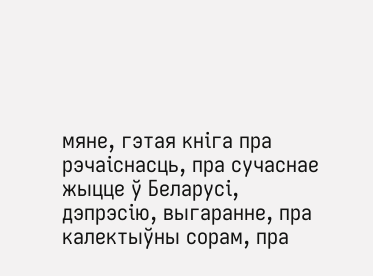мяне, гэтая кніга пра рэчаіснасць, пра сучаснае жыцце ў Беларусі, дэпрэсію, выгаранне, пра калектыўны сорам, пра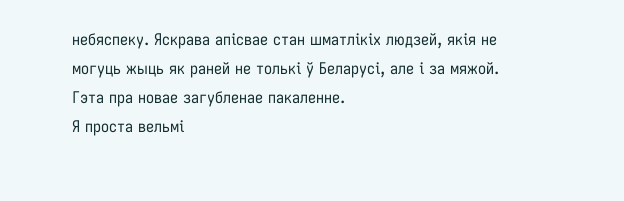небяспеку. Яскрава апісвае стан шматлікіх людзей, якія не могуць жыць як раней не толькі ў Беларусі, але і за мяжой. Гэта пра новае загубленае пакаленне.
Я проста вельмі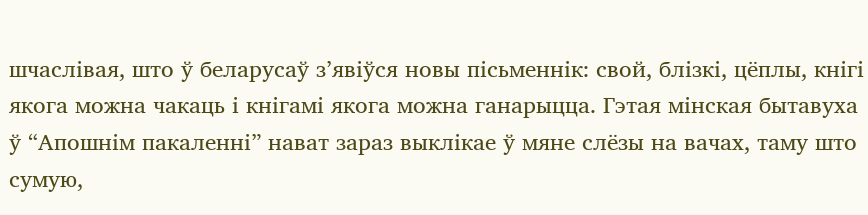шчаслівая, што ў беларусаў з’явіўся новы пісьменнік: свой, блізкі, цёплы, кнігі якога можна чакаць і кнігамі якога можна ганарыцца. Гэтая мінская бытавуха ў “Апошнім пакаленні” нават зараз выклікае ў мяне слёзы на вачах, таму што сумую,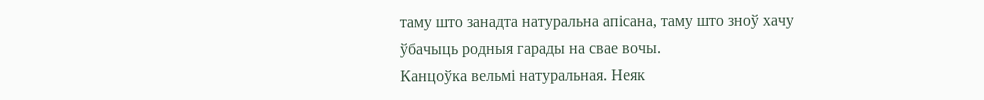таму што занадта натуральна апісана, таму што зноў хачу ўбачыць родныя гарады на свае вочы.
Канцоўка вельмі натуральная. Неяк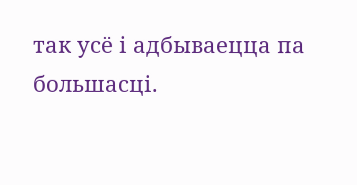так усё і адбываецца па большасці.